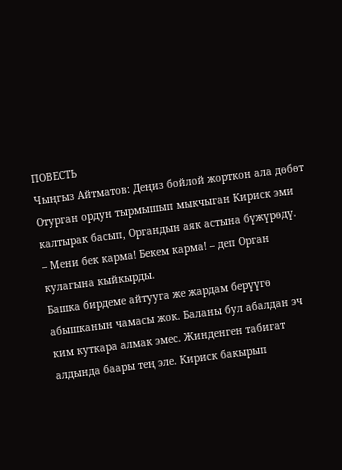ПОВЕСТЬ
Чыңгыз Айтматов: Деңиз бойлой жорткон ала дөбөт
Отурган ордун тырмышып мыкчыган Кириск эми калтырак басып, Органдын аяк астына бүжүрөдү.
– Мени бек карма! Бекем карма! – деп Орган кулагына кыйкырды.
Башка бирдеме айтууга же жардам берүүгө абышканын чамасы жок. Баланы бул абалдан эч ким куткара алмак эмес. Жинденген табигат алдында баары тең эле. Кириск бакырып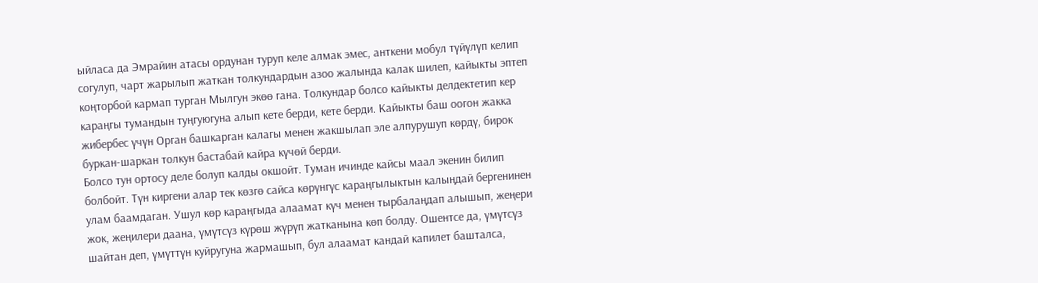ыйласа да Эмрайин атасы ордунан туруп келе алмак эмес, анткени мобул түйүлүп келип согулуп, чарт жарылып жаткан толкундардын азоо жалында калак шилеп, кайыкты эптеп коңторбой кармап турган Мылгун экөө гана. Толкундар болсо кайыкты делдектетип кер караңгы тумандын туңгуюгуна алып кете берди, кете берди. Кайыкты баш оогон жакка жибербес үчүн Орган башкарган калагы менен жакшылап эле алпурушуп көрдү, бирок буркан-шаркан толкун бастабай кайра күчөй берди.
Болсо тун ортосу деле болуп калды окшойт. Туман ичинде кайсы маал экенин билип болбойт. Түн киргени алар тек көзгө сайса көрүнгүс караңгылыктын калыңдай бергенинен улам баамдаган. Ушул көр караңгыда алаамат күч менен тырбалаңдап алышып, жеңери жок, жеңилери даана, үмүтсүз күрөш жүрүп жатканына көп болду. Ошентсе да, үмүтсүз шайтан деп, үмүттүн куйругуна жармашып, бул алаамат кандай капилет башталса,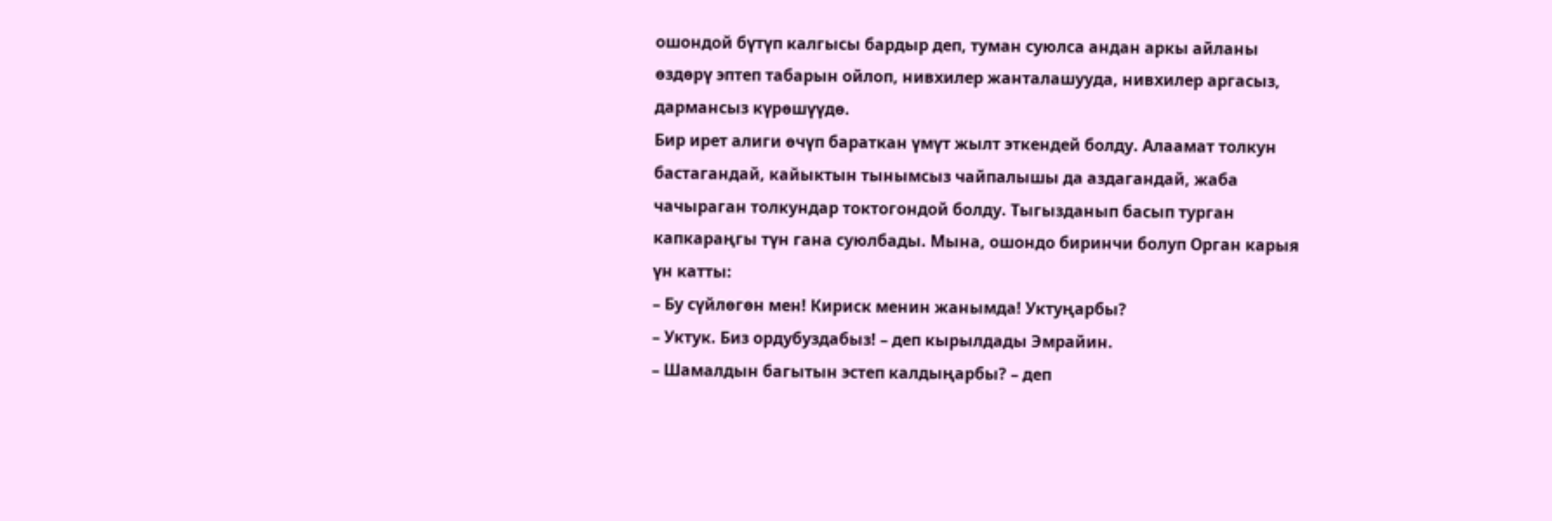ошондой бүтүп калгысы бардыр деп, туман суюлса андан аркы айланы өздөрү эптеп табарын ойлоп, нивхилер жанталашууда, нивхилер аргасыз, дармансыз күрөшүүдө.
Бир ирет алиги өчүп бараткан үмүт жылт эткендей болду. Алаамат толкун бастагандай, кайыктын тынымсыз чайпалышы да аздагандай, жаба чачыраган толкундар токтогондой болду. Тыгызданып басып турган капкараңгы түн гана суюлбады. Мына, ошондо биринчи болуп Орган карыя үн катты:
– Бу сүйлөгөн мен! Кириск менин жанымда! Уктуңарбы?
– Уктук. Биз ордубуздабыз! – деп кырылдады Эмрайин.
– Шамалдын багытын эстеп калдыңарбы? – деп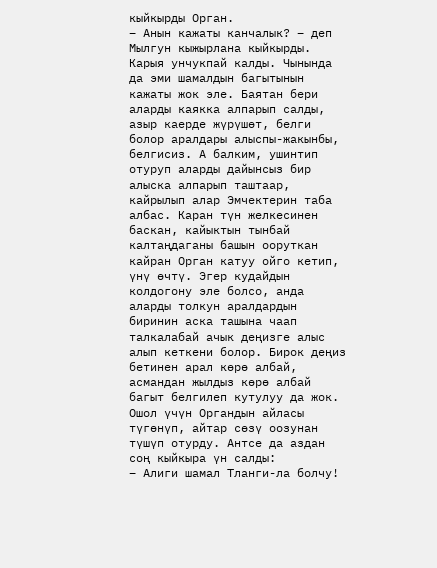кыйкырды Орган.
– Анын кажаты канчалык? – деп Мылгун кыжырлана кыйкырды.
Карыя унчукпай калды. Чынында да эми шамалдын багытынын кажаты жок эле. Баятан бери аларды каякка алпарып салды, азыр каерде жүрүшөт, белги болор аралдары алыспы-жакынбы, белгисиз. А балким, ушинтип отуруп аларды дайынсыз бир алыска алпарып таштаар, кайрылып алар Эмчектерин таба албас. Каран түн желкесинен баскан, кайыктын тынбай калтаңдаганы башын ооруткан кайран Орган катуу ойго кетип, үнү өчтү. Эгер кудайдын колдогону эле болсо, анда аларды толкун аралдардын биринин аска ташына чаап талкалабай ачык деңизге алыс алып кеткени болор. Бирок деңиз бетинен арал көрө албай, асмандан жылдыз көрө албай багыт белгилеп кутулуу да жок. Ошол үчүн Органдын айласы түгөнүп, айтар сөзү оозунан түшүп отурду. Антсе да аздан соң кыйкыра үн салды:
– Алиги шамал Тланги-ла болчу!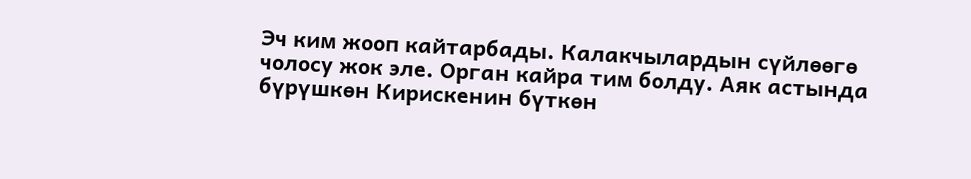Эч ким жооп кайтарбады. Калакчылардын сүйлөөгө чолосу жок эле. Орган кайра тим болду. Аяк астында бүрүшкөн Кирискенин бүткөн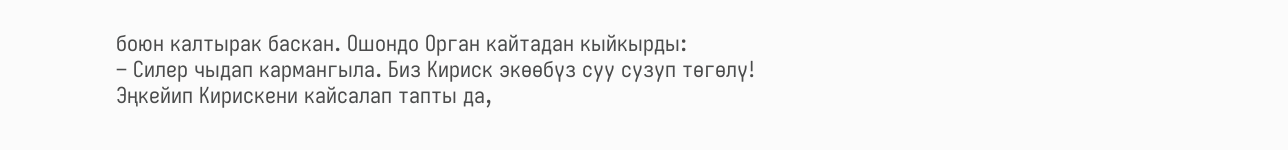боюн калтырак баскан. Ошондо Орган кайтадан кыйкырды:
– Силер чыдап кармангыла. Биз Кириск экөөбүз суу сузуп төгөлү!
Эңкейип Кирискени кайсалап тапты да,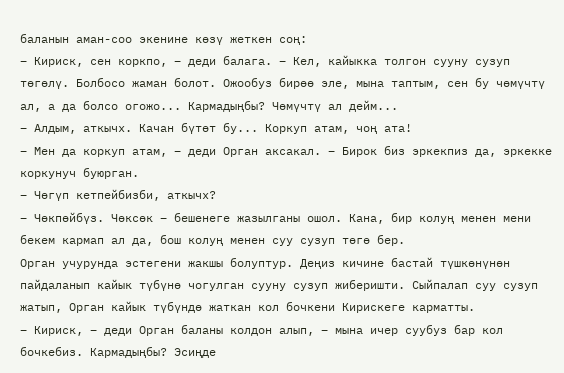баланын аман-соо экенине көзү жеткен соң:
– Кириск, сен коркпо, – деди балага. – Кел, кайыкка толгон сууну сузуп төгөлү. Болбосо жаман болот. Ожообуз бирөө эле, мына таптым, сен бу чөмүчтү ал, а да болсо огожо... Кармадыңбы? Чөмүчтү ал дейм...
– Алдым, аткычх. Качан бүтөт бу... Коркуп атам, чоң ата!
– Мен да коркуп атам, – деди Орган аксакал. – Бирок биз эркекпиз да, эркекке коркунуч буюрган.
– Чөгүп кетпейбизби, аткычх?
– Чөкпөйбүз. Чөксөк – бешенеге жазылганы ошол. Кана, бир колуң менен мени бекем кармап ал да, бош колуң менен суу сузуп төгө бер.
Орган учурунда эстегени жакшы болуптур. Деңиз кичине бастай түшкөнүнөн пайдаланып кайык түбүнө чогулган сууну сузуп жиберишти. Сыйпалап суу сузуп жатып, Орган кайык түбүндө жаткан кол бочкени Кирискеге карматты.
– Кириск, – деди Орган баланы колдон алып, – мына ичер суубуз бар кол бочкебиз. Кармадыңбы? Эсиңде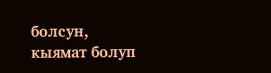болсун, кыямат болуп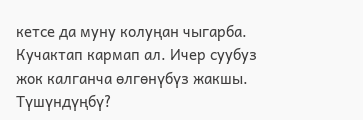кетсе да муну колуңан чыгарба. Кучактап кармап ал. Ичер суубуз жок калганча өлгөнүбүз жакшы. Түшүндүңбү?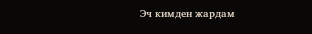Эч кимден жардам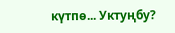күтпө... Уктуңбу?